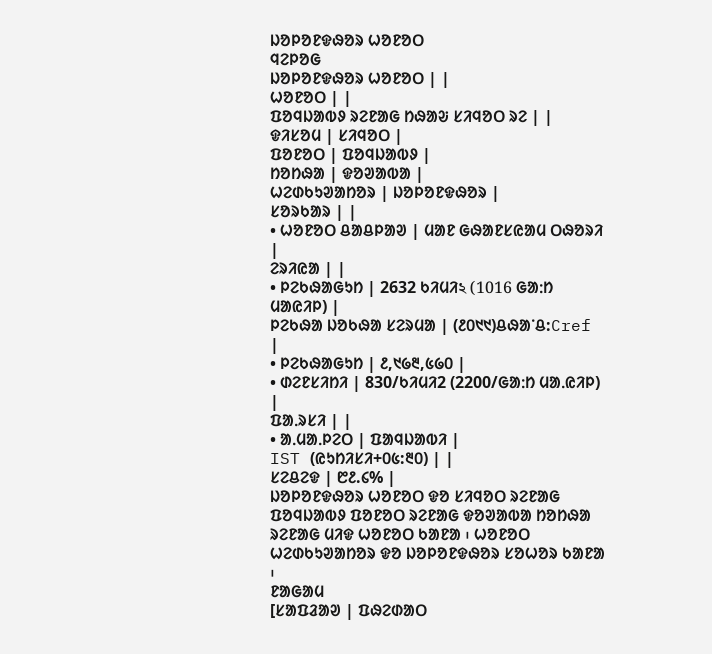ᱡᱚᱞᱚᱱᱫᱷᱚᱨ ᱦᱚᱱᱚᱛ
ᱧᱮᱞᱚᱜ
ᱡᱚᱞᱚᱱᱫᱷᱚᱨ ᱦᱚᱱᱚᱛ | |
ᱦᱚᱱᱚᱛ | |
ᱯᱚᱧᱡᱟᱵᱽ ᱨᱮᱱᱟᱜ ᱴᱷᱟᱶ ᱥᱤᱧᱚᱛ ᱨᱮ | |
ᱫᱤᱥᱚᱢ | ᱥᱤᱧᱚᱛ |
ᱯᱚᱱᱚᱛ | ᱯᱚᱧᱡᱟᱵᱽ |
ᱴᱚᱴᱷᱟ | ᱫᱚᱣᱟᱵᱟ |
ᱦᱮᱰᱠᱩᱣᱟᱴᱚᱨ | ᱡᱚᱞᱚᱱᱫᱷᱚᱨ |
ᱥᱚᱨᱠᱟᱨ | |
• ᱦᱚᱱᱚᱛ ᱪᱟᱪᱞᱟᱣ | ᱢᱟᱱ ᱜᱷᱟᱱᱥᱭᱟᱢ ᱛᱷᱚᱨᱤ |
ᱮᱨᱤᱭᱟ | |
• ᱞᱮᱠᱷᱟᱜᱩᱴ | 2632 ᱠᱤᱢᱤ২ (1016 ᱜᱟᱺᱴ ᱢᱟᱭᱤᱞ) |
ᱞᱮᱠᱷᱟ ᱡᱚᱠᱷᱟ ᱥᱮᱨᱢᱟ | (᱒᱐᱑᱑)ᱪᱷᱟᱸᱪ:Cref |
• ᱞᱮᱠᱷᱟᱜᱩᱴ | ᱒,᱑᱙᱓,᱕᱙᱐ |
• ᱰᱮᱱᱥᱤᱴᱤ | 830/ᱠᱤᱢᱤ2 (2200/ᱜᱟᱺᱴ ᱢᱟᱹᱭᱤᱞ) |
ᱯᱟᱹᱨᱥᱤ | |
• ᱟᱹᱢᱟᱹᱞᱮᱛ | ᱯᱟᱧᱡᱟᱵᱤ |
IST (ᱭᱩᱴᱤᱥᱤ+᱐᱕:᱓᱐) | |
ᱥᱮᱪᱮᱫ | ᱘᱒.᱔% |
ᱡᱚᱞᱚᱱᱫᱷᱚᱨ ᱦᱚᱱᱚᱛ ᱫᱚ ᱥᱤᱧᱚᱛ ᱨᱮᱱᱟᱜ ᱯᱚᱧᱡᱟᱵᱽ ᱯᱚᱱᱚᱛ ᱨᱮᱱᱟᱜ ᱫᱚᱣᱟᱵᱟ ᱴᱚᱴᱷᱟ ᱨᱮᱱᱟᱜ ᱢᱤᱫ ᱦᱚᱱᱚᱛ ᱠᱟᱱᱟ ᱾ ᱦᱚᱱᱚᱛ ᱦᱮᱰᱠᱩᱣᱟᱴᱚᱨ ᱫᱚ ᱡᱚᱞᱚᱱᱫᱷᱚᱨ ᱥᱚᱦᱚᱨ ᱠᱟᱱᱟ ᱾
ᱱᱟᱜᱟᱢ
[ᱥᱟᱯᱲᱟᱣ | ᱯᱷᱮᱰᱟᱛ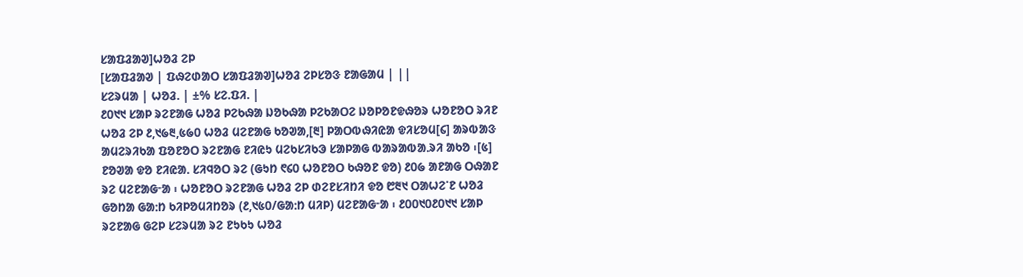ᱥᱟᱯᱲᱟᱣ]ᱦᱚᱲ ᱮᱞ
[ᱥᱟᱯᱲᱟᱣ | ᱯᱷᱮᱰᱟᱛ ᱥᱟᱯᱲᱟᱣ]ᱦᱚᱲ ᱮᱞᱥᱚᱝ ᱱᱟᱜᱟᱢ | ||
ᱥᱮᱨᱢᱟ | ᱦᱚᱲ. | ±% ᱥᱮ.ᱯᱤ. |
᱒᱐᱑᱑ ᱥᱟᱞ ᱨᱮᱱᱟᱜ ᱦᱚᱲ ᱞᱮᱠᱷᱟ ᱡᱚᱠᱷᱟ ᱞᱮᱠᱟᱛᱮ ᱡᱚᱞᱚᱱᱫᱷᱚᱨ ᱦᱚᱱᱚᱛ ᱨᱤᱱ ᱦᱚᱲ ᱮᱞ ᱒,᱑᱙᱓,᱕᱙᱐ ᱦᱚᱲ ᱢᱮᱱᱟᱜ ᱠᱚᱣᱟ,[᱓] ᱞᱟᱛᱵᱷᱤᱭᱟ ᱫᱤᱥᱚᱢ[᱔] ᱟᱨᱵᱟᱝ ᱟᱢᱮᱨᱤᱠᱟ ᱯᱚᱱᱚᱛ ᱨᱮᱱᱟᱜ ᱱᱤᱭᱩ ᱢᱮᱠᱥᱤᱠᱳ ᱥᱟᱞᱟᱜ ᱵᱟᱨᱟᱵᱟᱹᱨᱤ ᱟᱠᱚ ᱾[᱕] ᱱᱚᱣᱟ ᱫᱚ ᱱᱤᱭᱟᱹ ᱥᱤᱧᱚᱛ ᱨᱮ (ᱜᱩᱴ ᱖᱔᱐ ᱦᱚᱱᱚᱛ ᱠᱷᱚᱱ ᱫᱚ) ᱒᱐᱙ ᱟᱱᱟᱜ ᱛᱷᱟᱱ ᱨᱮ ᱢᱮᱱᱟᱜᱼᱟ ᱾ ᱦᱚᱱᱚᱛ ᱨᱮᱱᱟᱜ ᱦᱚᱲ ᱮᱞ ᱰᱮᱱᱥᱤᱴᱤ ᱫᱚ ᱘᱓᱑ ᱛᱟᱦᱮᱸᱱ ᱦᱚᱲ ᱜᱚᱴᱟ ᱜᱟᱺᱴ ᱠᱤᱞᱚᱢᱤᱴᱚᱨ (᱒,᱑᱕᱐/ᱜᱟᱺᱴ ᱢᱤᱞ) ᱢᱮᱱᱟᱜᱼᱟ ᱾ ᱒᱐᱐᱑᱐᱒᱐᱑᱑ ᱥᱟᱞ ᱨᱮᱱᱟᱜ ᱜᱮᱞ ᱥᱮᱨᱢᱟ ᱨᱮ ᱱᱩᱠᱩ ᱦᱚᱲ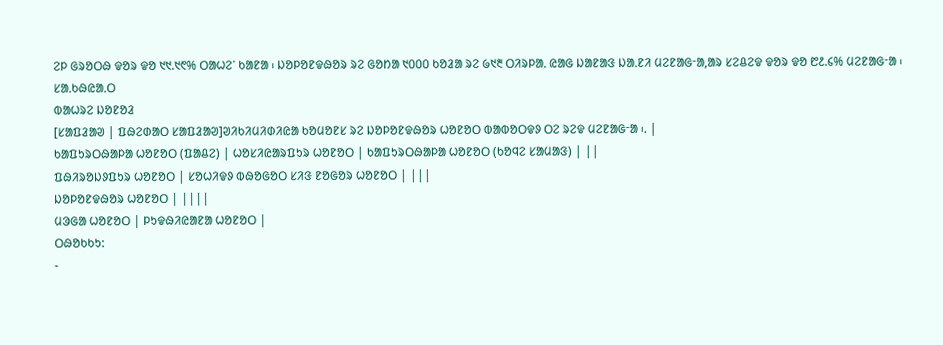ᱮᱞ ᱜᱨᱚᱛᱷ ᱫᱚᱨ ᱫᱚ ᱑᱑.᱑᱖% ᱛᱟᱦᱮᱸ ᱠᱟᱱᱟ ᱾ ᱡᱚᱞᱚᱱᱫᱷᱚᱨ ᱨᱮ ᱜᱚᱴᱟ ᱑᱐᱐᱐ ᱠᱚᱲᱟ ᱨᱮ ᱙᱑᱓ ᱛᱤᱨᱞᱟᱹ ᱭᱟᱜ ᱡᱟᱱᱟᱝ ᱡᱟᱹᱱᱤ ᱢᱮᱱᱟᱜᱼᱟ,ᱟᱨ ᱥᱮᱪᱮᱫ ᱫᱚᱨ ᱫᱚ ᱘᱒.᱔% ᱢᱮᱱᱟᱜᱼᱟ ᱾
ᱥᱟᱹᱠᱷᱭᱟᱹᱛ
ᱵᱟᱦᱨᱮ ᱡᱚᱱᱚᱲ
[ᱥᱟᱯᱲᱟᱣ | ᱯᱷᱮᱰᱟᱛ ᱥᱟᱯᱲᱟᱣ]ᱣᱤᱠᱤᱢᱤᱰᱤᱭᱟ ᱠᱚᱢᱚᱱᱥ ᱨᱮ ᱡᱚᱞᱚᱱᱫᱷᱚᱨ ᱦᱚᱱᱚᱛ ᱵᱟᱵᱚᱛᱫᱽ ᱛᱮ ᱨᱮᱫ ᱢᱮᱱᱟᱜᱼᱟ ᱾. |
ᱠᱟᱯᱩᱨᱛᱷᱟᱞᱟ ᱦᱚᱱᱚᱛ (ᱯᱟᱪᱮ) | ᱦᱚᱥᱤᱭᱟᱨᱯᱩᱨ ᱦᱚᱱᱚᱛ | ᱠᱟᱯᱩᱨᱛᱷᱟᱞᱟ ᱦᱚᱱᱚᱛ (ᱠᱚᱧᱮ ᱥᱟᱢᱟᱝ) | ||
ᱯᱷᱤᱨᱚᱡᱽᱯᱩᱨ ᱦᱚᱱᱚᱛ | ᱥᱚᱦᱤᱫᱽ ᱵᱷᱚᱜᱚᱛ ᱥᱤᱝ ᱱᱚᱜᱚᱨ ᱦᱚᱱᱚᱛ | |||
ᱡᱚᱞᱚᱱᱫᱷᱚᱨ ᱦᱚᱱᱚᱛ | ||||
ᱢᱳᱜᱟ ᱦᱚᱱᱚᱛ | ᱞᱩᱫᱷᱤᱭᱟᱱᱟ ᱦᱚᱱᱚᱛ |
ᱛᱷᱚᱠᱠᱩ:
-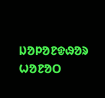ᱡᱚᱞᱚᱱᱫᱷᱚᱨ ᱦᱚᱱᱚᱛ